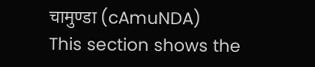चामुण्डा (cAmuNDA)
This section shows the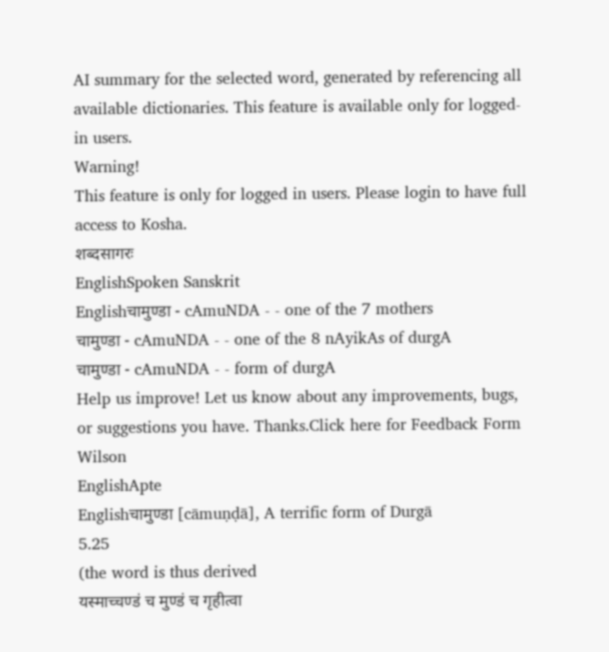AI summary for the selected word, generated by referencing all available dictionaries. This feature is available only for logged-in users.
Warning!
This feature is only for logged in users. Please login to have full access to Kosha.
शब्दसागरः
EnglishSpoken Sanskrit
Englishचामुण्डा - cAmuNDA - - one of the 7 mothers
चामुण्डा - cAmuNDA - - one of the 8 nAyikAs of durgA
चामुण्डा - cAmuNDA - - form of durgA
Help us improve! Let us know about any improvements, bugs, or suggestions you have. Thanks.Click here for Feedback Form
Wilson
EnglishApte
Englishचामुण्डा [cāmuṇḍā], A terrific form of Durgā
5.25
(the word is thus derived
यस्माच्चण्डं च मुण्डं च गृहीत्वा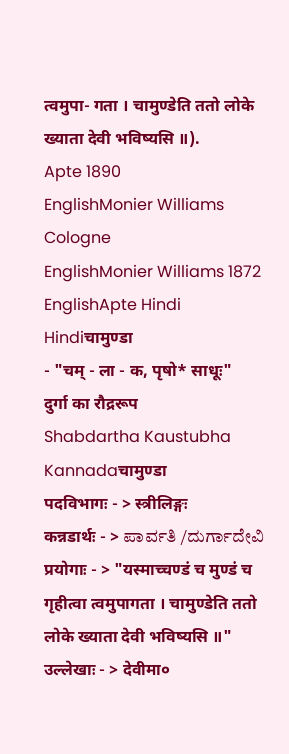त्वमुपा- गता । चामुण्डेति ततो लोके ख्याता देवी भविष्यसि ॥).
Apte 1890
EnglishMonier Williams Cologne
EnglishMonier Williams 1872
EnglishApte Hindi
Hindiचामुण्डा
- "चम् - ला - क, पृषो* साधूः"
दुर्गा का रौद्ररूप
Shabdartha Kaustubha
Kannadaचामुण्डा
पदविभागः - > स्त्रीलिङ्गः
कन्नडार्थः - > ಪಾರ್ವತಿ /ದುರ್ಗಾದೇವಿ
प्रयोगाः - > "यस्माच्चण्डं च मुण्डं च गृहीत्वा त्वमुपागता । चामुण्डेति ततो लोके ख्याता देवी भविष्यसि ॥"
उल्लेखाः - > देवीमा०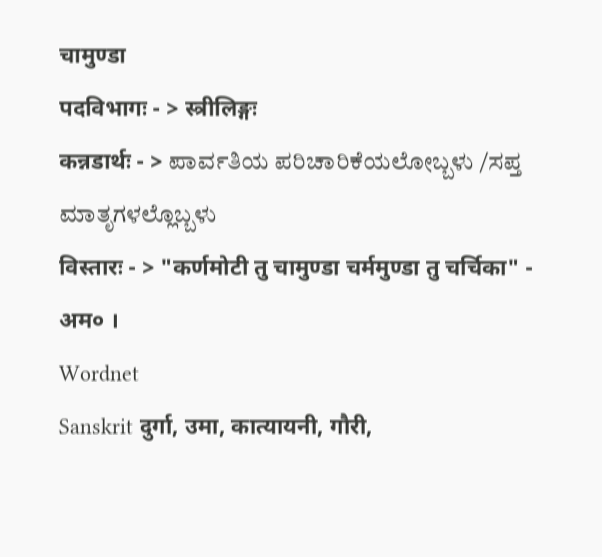चामुण्डा
पदविभागः - > स्त्रीलिङ्गः
कन्नडार्थः - > ಪಾರ್ವತಿಯ ಪರಿಚಾರಿಕೆಯಲೋಬ್ಬಳು /ಸಪ್ತ ಮಾತೃಗಳಲ್ಲೊಬ್ಬಳು
विस्तारः - > "कर्णमोटी तु चामुण्डा चर्ममुण्डा तु चर्चिका" - अम० ।
Wordnet
Sanskrit दुर्गा, उमा, कात्यायनी, गौरी,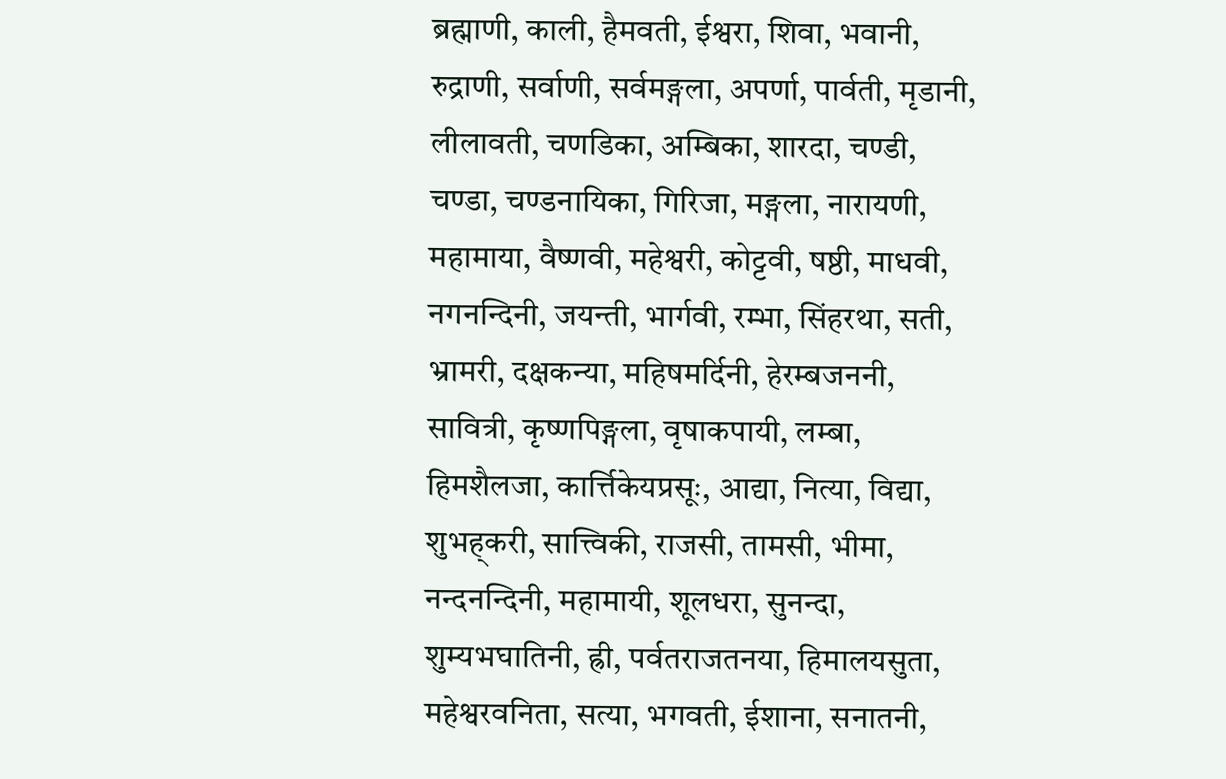ब्रह्माणी, काली, हैमवती, ईश्वरा, शिवा, भवानी, रुद्राणी, सर्वाणी, सर्वमङ्गला, अपर्णा, पार्वती, मृडानी, लीलावती, चणडिका, अम्बिका, शारदा, चण्डी, चण्डा, चण्डनायिका, गिरिजा, मङ्गला, नारायणी, महामाया, वैष्णवी, महेश्वरी, कोट्टवी, षष्ठी, माधवी, नगनन्दिनी, जयन्ती, भार्गवी, रम्भा, सिंहरथा, सती, भ्रामरी, दक्षकन्या, महिषमर्दिनी, हेरम्बजननी, सावित्री, कृष्णपिङ्गला, वृषाकपायी, लम्बा, हिमशैलजा, कार्त्तिकेयप्रसूः, आद्या, नित्या, विद्या, शुभह्करी, सात्त्विकी, राजसी, तामसी, भीमा, नन्दनन्दिनी, महामायी, शूलधरा, सुनन्दा, शुम्यभघातिनी, ह्री, पर्वतराजतनया, हिमालयसुता, महेश्वरवनिता, सत्या, भगवती, ईशाना, सनातनी,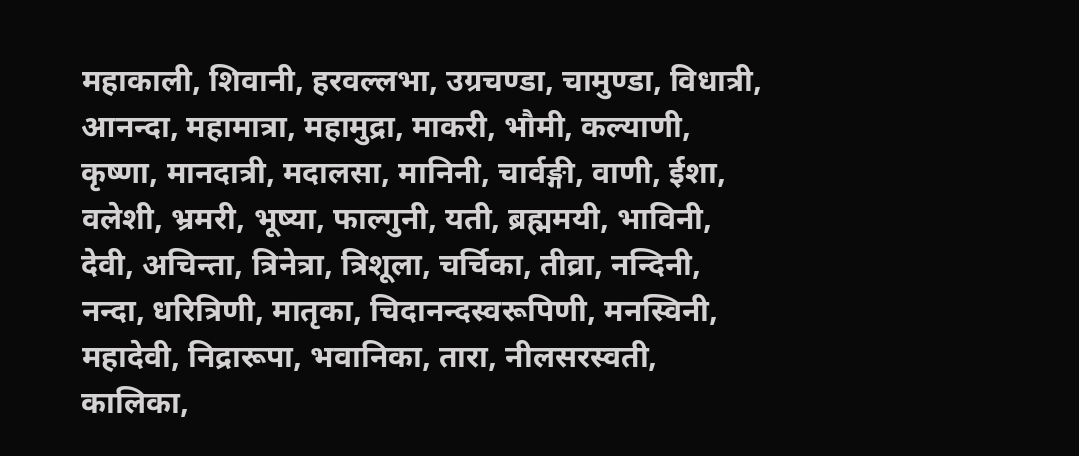महाकाली, शिवानी, हरवल्लभा, उग्रचण्डा, चामुण्डा, विधात्री, आनन्दा, महामात्रा, महामुद्रा, माकरी, भौमी, कल्याणी, कृष्णा, मानदात्री, मदालसा, मानिनी, चार्वङ्गी, वाणी, ईशा, वलेशी, भ्रमरी, भूष्या, फाल्गुनी, यती, ब्रह्ममयी, भाविनी, देवी, अचिन्ता, त्रिनेत्रा, त्रिशूला, चर्चिका, तीव्रा, नन्दिनी, नन्दा, धरित्रिणी, मातृका, चिदानन्दस्वरूपिणी, मनस्विनी, महादेवी, निद्रारूपा, भवानिका, तारा, नीलसरस्वती, कालिका,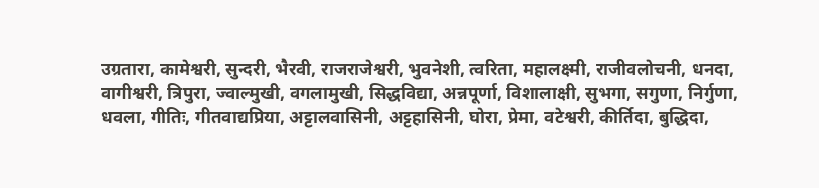उग्रतारा, कामेश्वरी, सुन्दरी, भैरवी, राजराजेश्वरी, भुवनेशी, त्वरिता, महालक्ष्मी, राजीवलोचनी, धनदा, वागीश्वरी, त्रिपुरा, ज्वाल्मुखी, वगलामुखी, सिद्धविद्या, अन्नपूर्णा, विशालाक्षी, सुभगा, सगुणा, निर्गुणा, धवला, गीतिः, गीतवाद्यप्रिया, अट्टालवासिनी, अट्टहासिनी, घोरा, प्रेमा, वटेश्वरी, कीर्तिदा, बुद्धिदा,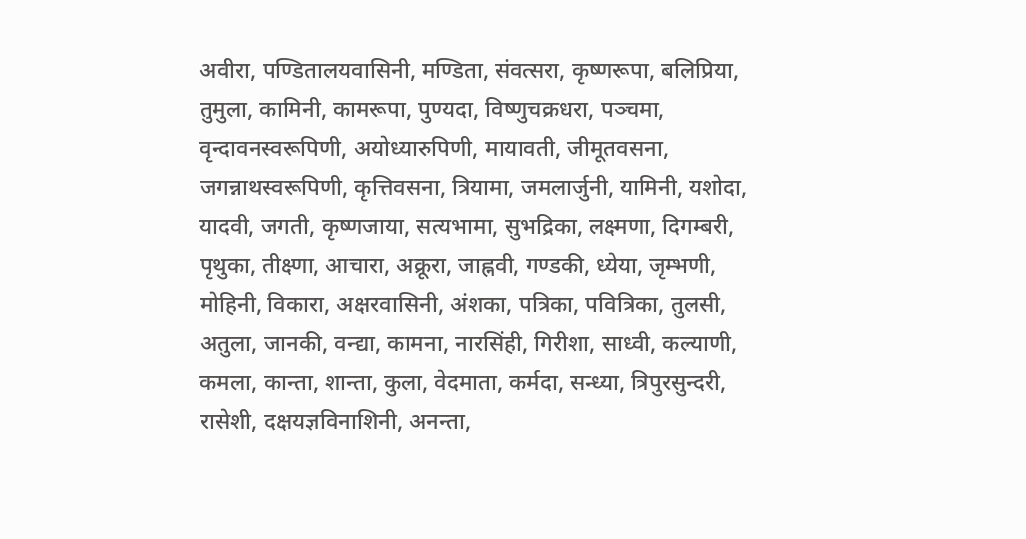अवीरा, पण्डितालयवासिनी, मण्डिता, संवत्सरा, कृष्णरूपा, बलिप्रिया, तुमुला, कामिनी, कामरूपा, पुण्यदा, विष्णुचक्रधरा, पञ्चमा, वृन्दावनस्वरूपिणी, अयोध्यारुपिणी, मायावती, जीमूतवसना, जगन्नाथस्वरूपिणी, कृत्तिवसना, त्रियामा, जमलार्जुनी, यामिनी, यशोदा, यादवी, जगती, कृष्णजाया, सत्यभामा, सुभद्रिका, लक्ष्मणा, दिगम्बरी, पृथुका, तीक्ष्णा, आचारा, अक्रूरा, जाह्नवी, गण्डकी, ध्येया, जृम्भणी, मोहिनी, विकारा, अक्षरवासिनी, अंशका, पत्रिका, पवित्रिका, तुलसी, अतुला, जानकी, वन्द्या, कामना, नारसिंही, गिरीशा, साध्वी, कल्याणी, कमला, कान्ता, शान्ता, कुला, वेदमाता, कर्मदा, सन्ध्या, त्रिपुरसुन्दरी, रासेशी, दक्षयज्ञविनाशिनी, अनन्ता,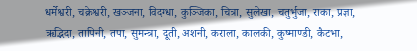धर्मेश्वरी, चक्रेश्वरी, खञ्जना, विदग्धा, कुञ्जिका, चित्रा, सुलेखा, चतुर्भुजा, राका, प्रज्ञा, ऋद्भिदा, तापिनी, तपा, सुमन्त्रा, दूती, अशनी, कराला, कालकी, कुष्माण्डी, कैटभा,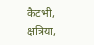कैटभी, क्षत्रिया,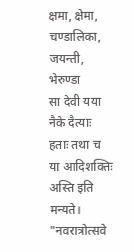क्षमा, क्षेमा, चण्डालिका, जयन्ती, भेरुण्डा
सा देवी यया नैके दैत्याः हताः तथा च या आदिशक्तिः अस्ति इति मन्यते।
"नवरात्रोत्सवे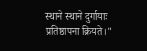स्थाने स्थाने दुर्गायाः प्रतिष्ठापना क्रियते।"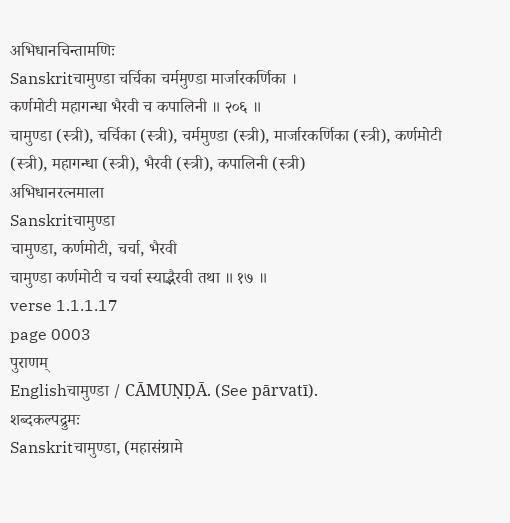अभिधानचिन्तामणिः
Sanskritचामुण्डा चर्चिका चर्ममुण्डा मार्जारकर्णिका ।
कर्णमोटी महागन्धा भैरवी च कपालिनी ॥ २०६ ॥
चामुण्डा (स्त्री), चर्चिका (स्त्री), चर्ममुण्डा (स्त्री), मार्जारकर्णिका (स्त्री), कर्णमोटी (स्त्री), महागन्धा (स्त्री), भैरवी (स्त्री), कपालिनी (स्त्री)
अभिधानरत्नमाला
Sanskritचामुण्डा
चामुण्डा, कर्णमोटी, चर्चा, भैरवी
चामुण्डा कर्णमोटी च चर्चा स्याद्भैरवी तथा ॥ १७ ॥
verse 1.1.1.17
page 0003
पुराणम्
Englishचामुण्डा / CĀMUṆḌĀ. (See pārvatī).
शब्दकल्पद्रुमः
Sanskritचामुण्डा, (महासंग्रामे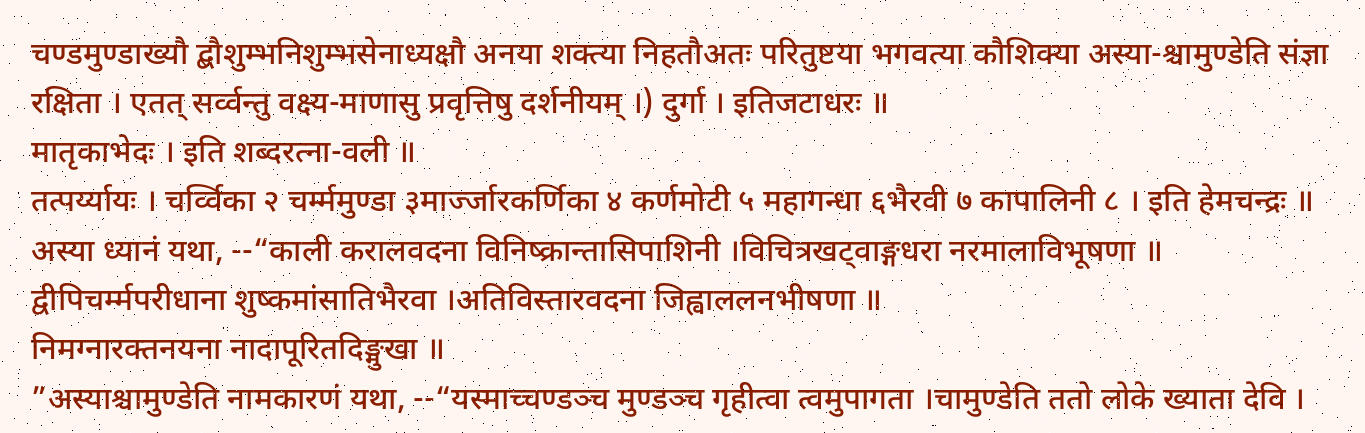चण्डमुण्डाख्यौ द्बौशुम्भनिशुम्भसेनाध्यक्षौ अनया शक्त्या निहतौअतः परितुष्टया भगवत्या कौशिक्या अस्या-श्चामुण्डेति संज्ञा रक्षिता । एतत् सर्व्वन्तु वक्ष्य-माणासु प्रवृत्तिषु दर्शनीयम् ।) दुर्गा । इतिजटाधरः ॥
मातृकाभेदः । इति शब्दरत्ना-वली ॥
तत्पर्य्यायः । चर्व्विका २ चर्म्ममुण्डा ३मार्ज्जारकर्णिका ४ कर्णमोटी ५ महागन्धा ६भैरवी ७ कापालिनी ८ । इति हेमचन्द्रः ॥
अस्या ध्यानं यथा, --“काली करालवदना विनिष्क्रान्तासिपाशिनी ।विचित्रखट्वाङ्गधरा नरमालाविभूषणा ॥
द्वीपिचर्म्मपरीधाना शुष्कमांसातिभैरवा ।अतिविस्तारवदना जिह्वाललनभीषणा ॥
निमग्नारक्तनयना नादापूरितदिङ्मुखा ॥
”अस्याश्चामुण्डेति नामकारणं यथा, --“यस्माच्चण्डञ्च मुण्डञ्च गृहीत्वा त्वमुपागता ।चामुण्डेति ततो लोके ख्याता देवि ।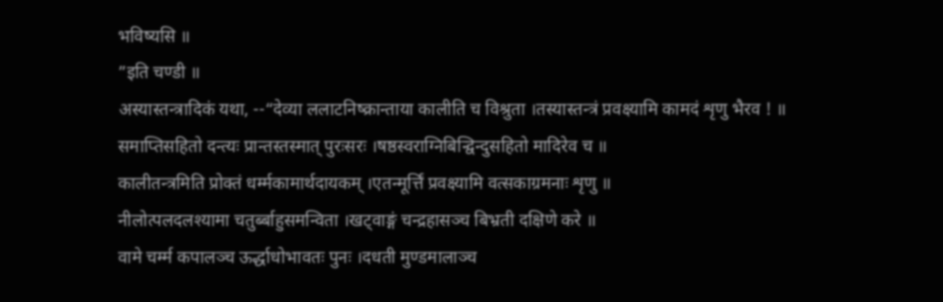भविष्यसि ॥
”इति चण्डी ॥
अस्यास्तन्त्रादिकं यथा, --“देव्या ललाटनिष्क्रान्ताया कालीति च विश्रुता ।तस्यास्तन्त्रं प्रवक्ष्यामि कामदं शृणु भैरव ! ॥
समाप्तिसहितो दन्त्यः प्रान्तस्तस्मात् पुरःसरः ।षष्ठस्वराग्निबिन्द्विन्दुसहितो मादिरेव च ॥
कालीतन्त्रमिति प्रोक्तं धर्म्मकामार्थदायकम् ।एतन्मूर्त्तिं प्रवक्ष्यामि वत्सकाग्रमनाः शृणु ॥
नीलोत्पलदलश्यामा चतुर्ब्बाहुसमन्विता ।खट्वाङ्गं चन्द्रहासञ्च बिभ्रती दक्षिणे करे ॥
वामे चर्म्म कपालञ्च ऊर्द्धाधोभावतः पुनः ।दधती मुण्डमालाञ्च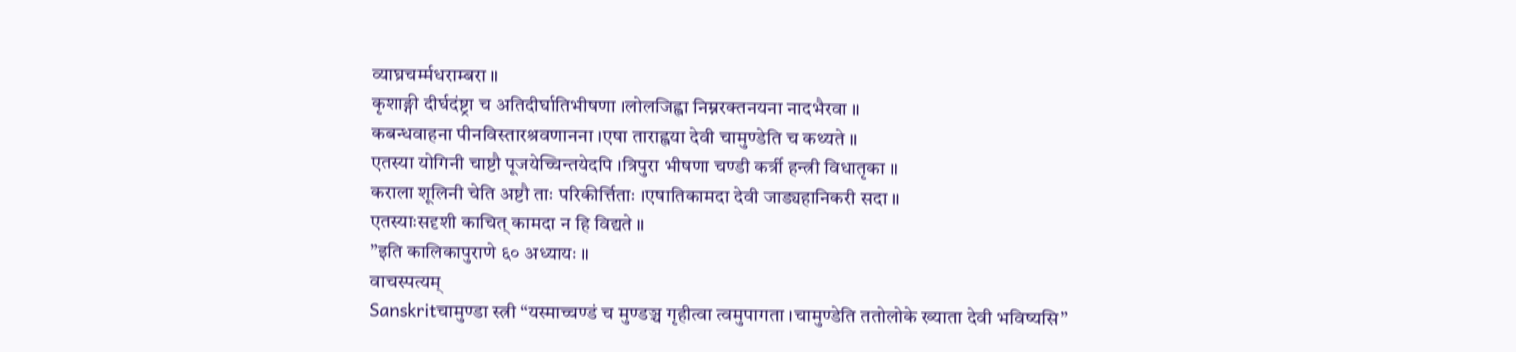व्याघ्रचर्म्मधराम्बरा ॥
कृशाङ्गी दीर्घदंष्ट्रा च अतिदीर्घातिभीषणा ।लोलजिह्वा निम्नरक्तनयना नादभैरवा ॥
कबन्धवाहना पीनविस्तारश्रवणानना ।एषा ताराह्वया देवी चामुण्डेति च कथ्यते ॥
एतस्या योगिनी चाष्टौ पूजयेच्चिन्तयेदपि ।त्रिपुरा भीषणा चण्डी कर्त्री हन्त्री विधातृका ॥
कराला शूलिनी चेति अष्टौ ताः परिकीर्त्तिताः ।एषातिकामदा देवी जाड्यहानिकरी सदा ॥
एतस्याःसदृशी काचित् कामदा न हि विद्यते ॥
”इति कालिकापुराणे ६० अध्यायः ॥
वाचस्पत्यम्
Sanskritचामुण्डा स्त्री “यस्माच्चण्डं च मुण्डञ्च गृहीत्वा त्वमुपागता ।चामुण्डेति ततोलोके ख्याता देवी भविष्यसि”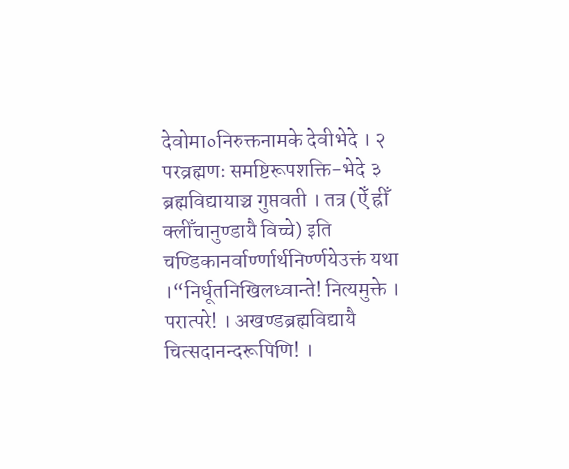देवोमा०निरुक्तनामके देवीभेदे । २ परव्रह्मणः समष्टिरूपशक्ति-भेदे ३ ब्रह्मविद्यायाञ्च गुप्तवती । तत्र (ऐँ ह्रीँ क्लीँचानुण्डायै विच्चे) इति चण्डिकानर्वार्ण्णार्थनिर्ण्णयेउक्तं यथा ।“निर्धूतनिखिलध्वान्ते! नित्यमुक्ते । परात्परे! । अखण्डब्रह्मविद्यायै चित्सदानन्दरूपिणि! ।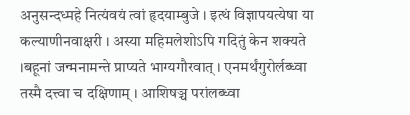अनुसन्दध्महे नित्यंवयं त्वां हृदयाम्बुजे । इत्थं विज्ञापयत्येषा या कल्याणीनवाक्षरी । अस्या महिमलेशोऽपि गदितुं केन शक्यते ।बहूनां जन्मनामन्ते प्राप्यते भाग्यगौरवात् । एनमर्थंगुरोर्लब्ध्वा तस्मै दत्त्वा च दक्षिणाम् । आशिषञ्च परांलब्ध्वा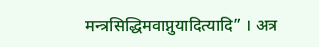मन्त्रसिद्धिमवाप्नुयादित्यादि” । अत्र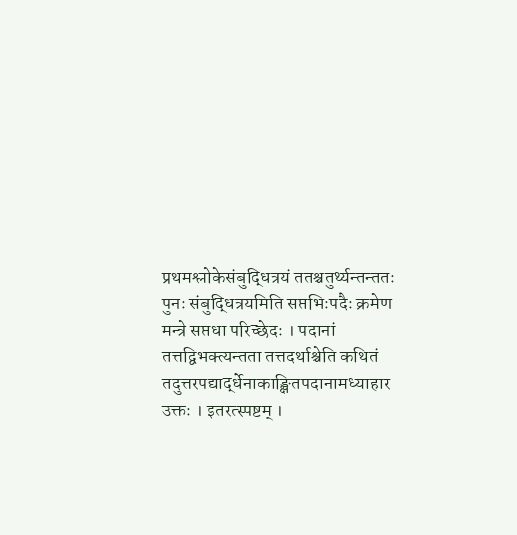प्रथमश्लोकेसंबुद्धित्रयं ततश्चतुर्थ्यन्तन्ततः पुनः संबुद्धित्रयमिति सप्तभिःपदैः क्रमेण मन्त्रे सप्तधा परिच्छेदः । पदानां तत्तद्विभक्त्यन्तता तत्तदर्थाश्चेति कथितं तदुत्तरपद्यार्द्धेनाकाङ्क्षितपदानामध्याहार उक्तः । इतरत्स्पष्टम् ।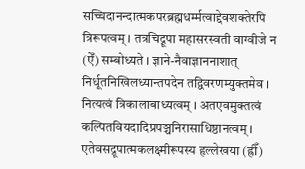सच्चिदानन्दात्मकपरब्रह्मधर्म्मत्वाद्देवशक्तेरपि त्रिरूपत्वम् । तत्रचिद्रूपा महासरस्वती वाग्वीजे न (ऐँ) सम्बोध्यते । ज्ञाने-नैवाज्ञाननाशात् निर्धूतनिखिलध्यान्तपदेन तद्विवरणम्युक्तमेव । नित्यत्वं त्रिकालाबाध्यत्वम् । अतएवमुक्तत्वं कल्पितवियदादिप्रपञ्चनिरासाधिष्ठानत्वम् । एतेवसद्रूपात्मकलक्ष्मीरूपस्य हृल्लेखया (ह्रीँ)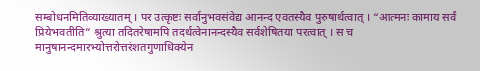सम्बोधनमितिव्याख्यातम् । पर उत्कृष्टः सर्वानुभवसंवेद्य आनन्द एवतस्यैव पुरुषार्थत्वात् । “आत्मनः कामाय सर्वं प्रियेभवतीति” श्रुत्या तदितरेषामपि तदर्थत्वेनानन्दस्यैव सर्वशेषितया परत्वात् । स च मानुषानन्दमारभ्योत्तरोत्तरंशतगुणाधिक्येन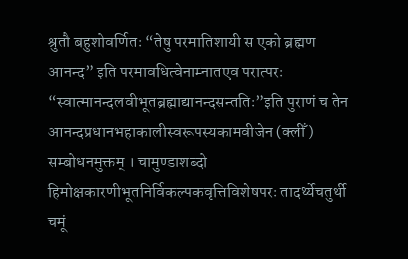श्रुतौ बहुशोवर्णितः “तेषु परमातिशायी स एको ब्रह्मण आनन्द” इति परमावधित्वेनाम्नातएव परात्परः “स्वात्मानन्दलवीभूतब्रह्माद्यानन्दसन्ततिः”इति पुराणं च तेन आनन्दप्रधानभहाकालीस्वरूपस्यकामवीजेन (क्लीँ) सम्बोधनमुक्तम् । चामुण्डाशब्दो हिमोक्षकारणीभूतनिर्विकल्पकवृत्तिविशेषपरः तादर्थ्येचतुर्थी चमूं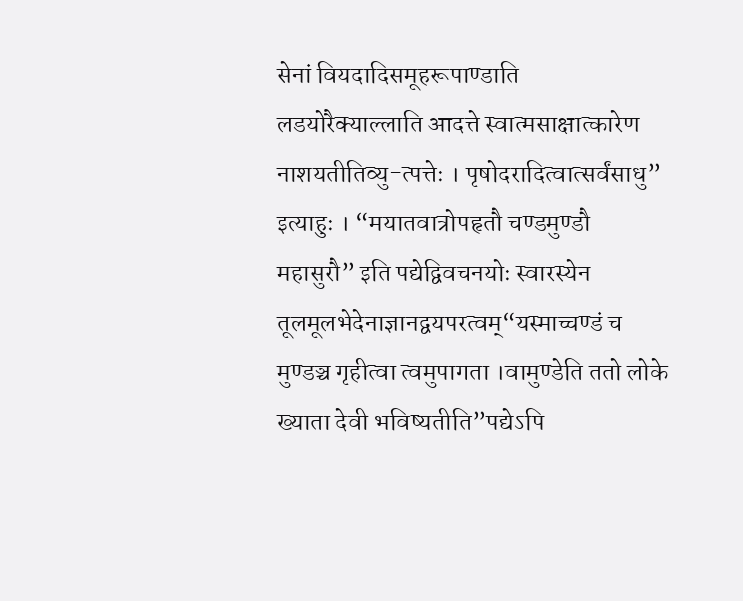सेनां वियदादिसमूहरूपाण्डाति लडयोरैक्याल्लाति आदत्ते स्वात्मसाक्षात्कारेण नाशयतीतिव्यु-त्पत्तेः । पृषोदरादित्वात्सर्वंसाधु” इत्याहुः । “मयातवात्रोपहृतौ चण्डमुण्डौ महासुरौ” इति पद्येद्विवचनयोः स्वारस्येन तूलमूलभेदेनाज्ञानद्वयपरत्वम्“यस्माच्चण्डं च मुण्डञ्च गृहीत्वा त्वमुपागता ।वामुण्डेति ततो लोके ख्याता देवी भविष्यतीति”पद्येऽपि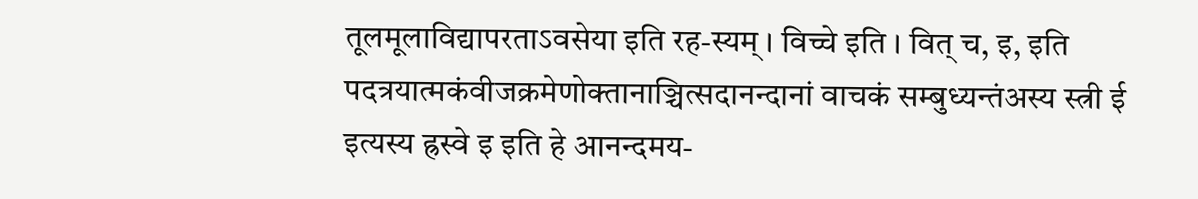तूलमूलाविद्यापरताऽवसेया इति रह-स्यम् । विच्चे इति । वित् च, इ, इति पदत्रयात्मकंवीजक्रमेणोक्तानाञ्चित्सदानन्दानां वाचकं सम्बुध्यन्तंअस्य स्त्री ई इत्यस्य ह्रस्वे इ इति हे आनन्दमय-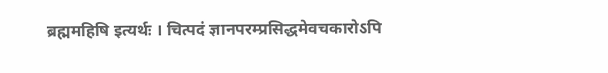ब्रह्ममहिषि इत्यर्थः । चित्पदं ज्ञानपरम्प्रसिद्धमेवचकारोऽपि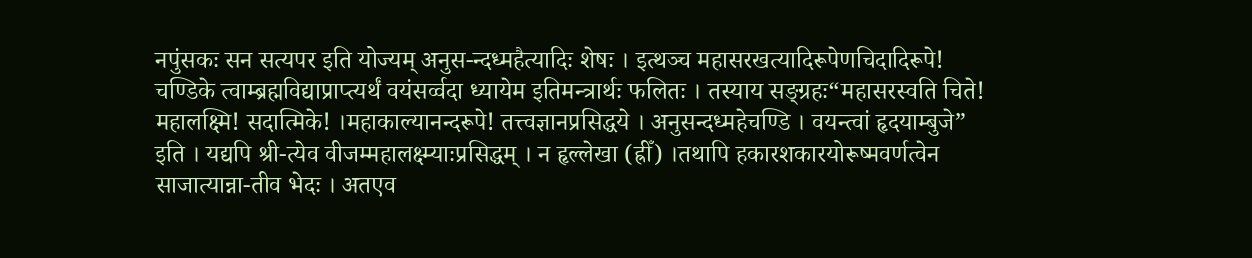नपुंसकः सन सत्यपर इति योज्यम् अनुस-न्दध्महैत्यादिः शेषः । इत्थञ्च महासरखत्यादिरूपेणचिदादिरूपे! चण्डिके त्वाम्ब्रह्मविद्याप्राप्त्यर्थं वयंसर्व्वदा ध्यायेम इतिमन्त्रार्थः फलितः । तस्याय सङ्ग्रहः“महासरस्वति चिते! महालक्ष्मि! सदात्मिके! ।महाकाल्यानन्दरूपे! तत्त्वज्ञानप्रसिद्धये । अनुसन्दध्महेचण्डि । वयन्त्वां हृदयाम्बुजे” इति । यद्यपि श्री-त्येव वीजम्महालक्ष्म्याःप्रसिद्धम् । न हृल्लेखा (ह्रीँ) ।तथापि हकारशकारयोरूष्मवर्णत्वेन साजात्यान्ना-तीव भेदः । अतएव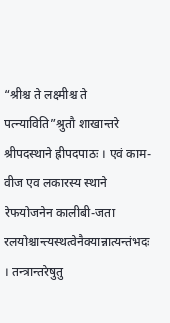“श्रीश्च ते लक्ष्मीश्च ते पत्न्याविति”श्रुतौ शाखान्तरे श्रीपदस्थाने ह्रीपदपाठः । एवं काम-वीज एव लकारस्य स्थाने रेफयोजनेन कालीबी-जता रलयोश्चान्त्यस्थत्वेनैक्यान्नात्यन्तंभदः । तन्त्रान्तरेषुतु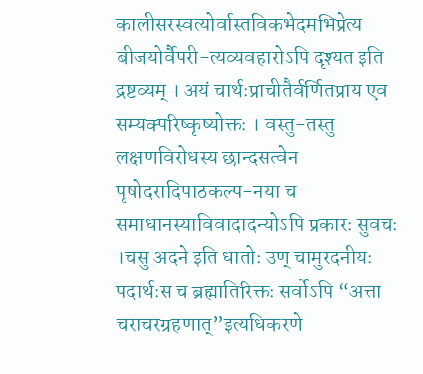कालीसरस्वत्योर्वास्तविकभेदमभिप्रेत्य बीजयोर्वैपरी-त्यव्यवहारोऽपि दृश्यत इति द्रष्टव्यम् । अयं चार्थःप्राचीतैर्वर्णितप्राय एव सम्यक्परिष्कृष्योक्तः । वस्तु-तस्तु लक्षणविरोधस्य छान्दसत्वेन पृषोदरादिपाठकल्प-नया च समाधानस्याविवादादन्योऽपि प्रकारः सुवचः ।चसु अदने इति धातोः उण् चामुरदनीयः पदार्थःस च ब्रह्मातिरिक्तः सर्वोऽपि “अत्ता चराचरग्रहणात्”इत्यधिकरणे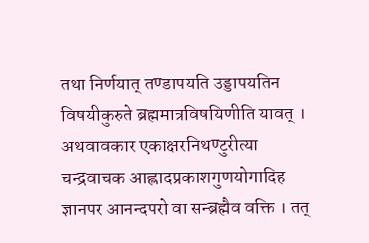तथा निर्णयात् तण्डापयति उड्डापयतिन विषयीकुरुते ब्रह्ममात्रविषयिणीति यावत् । अथवावकार एकाक्षरनिथण्टुरीत्या चन्द्रवाचक आह्लादप्रकाशगुणयोगादिह ज्ञानपर आनन्दपरो वा सन्ब्रह्मैव वक्ति । तत्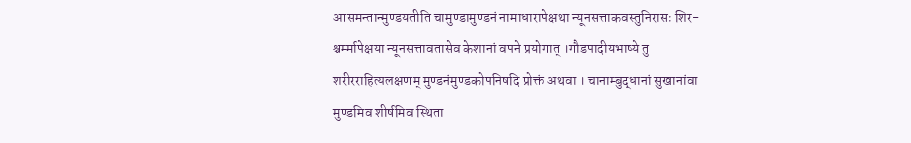आसमन्तान्मुण्डयतीति चामुण्डामुण्डनं नामाधारापेक्षथा न्यूनसत्ताकवस्तुनिरासः शिर-श्चर्म्मापेक्षया न्यूनसत्तावतासेव केशानां वपने प्रयोगात् ।गौडपादीयभाष्ये तु शरीरराहित्यलक्षणम् मुण्डनंमुण्डकोपनिषदि प्रोक्तं अथवा । चानाम्बुद्धानां सुखानांवा मुण्डमिव शीर्षमिव स्थिता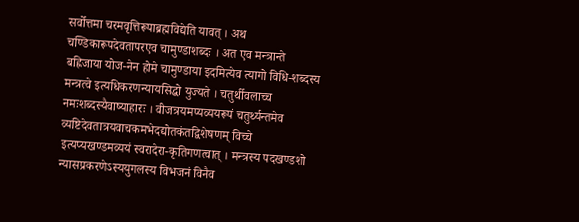सर्वोत्तमा चरमवृत्तिरूपाब्रह्मविद्येति यावत् । अथ चण्डिकारूपदेवतापरएव चामुण्डाशब्दः । अत एव मन्त्रान्ते बह्निजाया योज-नेन होमे चामुण्डाया इदमित्येव त्यागो विधि-शब्दस्य मन्त्रत्वे इत्यधिकरणन्यायसिद्धो युज्यते । चतुर्थीवलाच्च नमःशब्दस्यैवाष्याहारः । वीजत्रयमप्यव्ययरूपं चतुर्थ्यन्तमेव व्यष्टिदेवतात्रयवाचकमभेदद्योतकंतद्विशेषणम् विच्चे इत्यप्यखण्डमव्ययं स्वरादेरा-कृतिगणत्वात् । मन्त्रस्य पदखण्डशो न्यासप्रकरणेऽस्ययुगलस्य विभजनं विनैव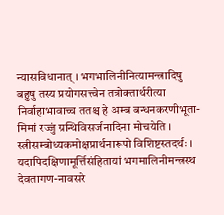न्यासविधानात् । भगभालिनीनित्यामन्त्रादिषु बहुषु तस्य प्रयोगसत्त्वेन तत्रोक्तार्थरीत्या निर्वाहाभावाच्च ततश्च हे अम्ब बन्धनकरणीभूता-मिमां रज्जुं ग्रन्थिविसर्जनादिना मोचयेति । स्त्रीसम्बोध्यकमोक्षप्रार्थनारूपो विशिष्टस्तदर्थः । यदापिदक्षिणामूर्त्तिसंहितायां भगमालिनीमन्त्रस्थ देवतागण-नावसरे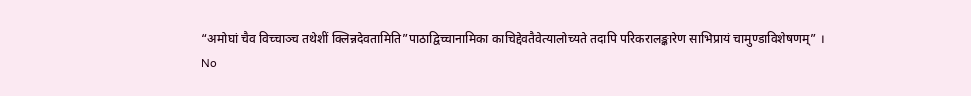“अमोघां चैव विच्चाञ्च तथेशीं क्लिन्नदेवतामिति”पाठाद्विच्चानामिका काचिद्देवतैवेत्यालोच्यते तदापि परिकरालङ्कारेण साभिप्रायं चामुण्डाविशेषणम्” ।
No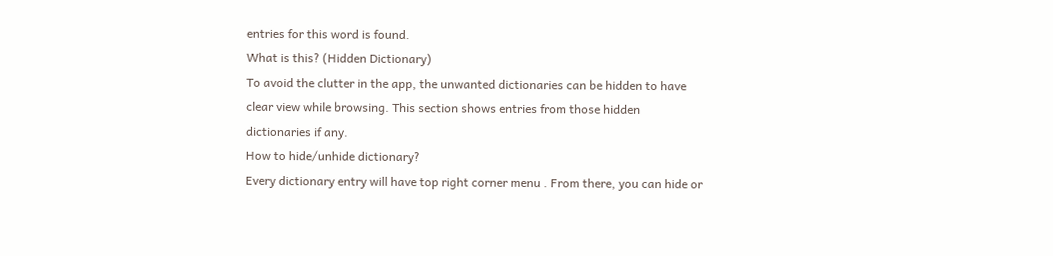entries for this word is found.
What is this? (Hidden Dictionary)
To avoid the clutter in the app, the unwanted dictionaries can be hidden to have clear view while browsing. This section shows entries from those hidden dictionaries if any.
How to hide/unhide dictionary?
Every dictionary entry will have top right corner menu . From there, you can hide or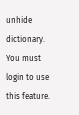unhide dictionary. You must login to use this feature.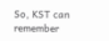So, KST can remember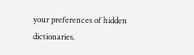your preferences of hidden dictionaries.